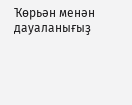Ҡөрьән менән дауаланығыҙ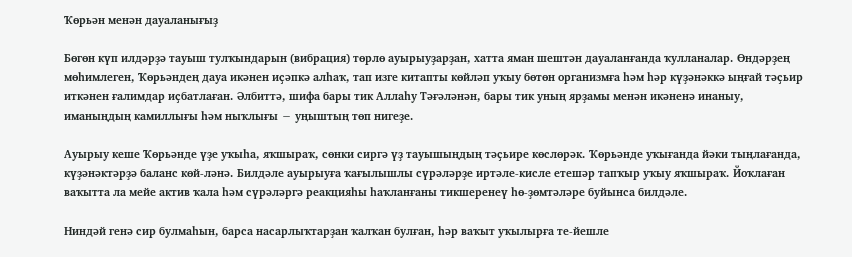Ҡөрьән менән дауаланығыҙ

Бөгөн күп илдәрҙә тауыш тулҡындарын (вибрация) төрлө ауырыуҙарҙан, хатта яман шештән дауаланғанда ҡулланалар. Өндәрҙең мөһимлеген, Ҡөрьәндең дауа икәнен иҫәпкә алһаҡ, тап изге китапты көйләп уҡыу бөтөн организмға һәм һәр күҙәнәккә ыңғай тәҫьир иткәнен ғалимдар иҫбатлаған. Әлбиттә, шифа бары тик Аллаһу Тәғәләнән, бары тик уның ярҙамы менән икәненә инаныу, иманыңдың камиллығы һәм ныҡлығы − уңыштың төп нигеҙе.

Ауырыу кеше Ҡөрьәнде үҙе уҡыһа, яҡшыраҡ, сөнки сиргә үҙ тауышыңдың тәҫьире көслөрәк. Ҡөрьәнде уҡығанда йәки тыңлағанда, күҙәнәктәрҙә баланс көй-ләнә. Билдәле ауырыуға ҡағылышлы сүрәләрҙе иртәле-кисле етешәр тапҡыр уҡыу яҡшыраҡ. Йоҡлаған ваҡытта ла мейе актив ҡала һәм сүрәләргә реакцияһы һаҡланғаны тикшеренеү һө-ҙөмтәләре буйынса билдәле.

Ниндәй генә сир булмаһын, барса насарлыҡтарҙан ҡалҡан булған, һәр ваҡыт уҡылырға те-йешле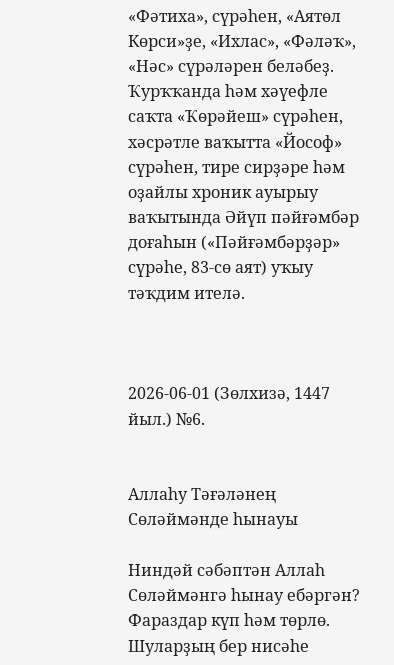«Фәтиха», сүрәһен, «Аятөл Көрси»ҙе, «Ихлас», «Фәләҡ», «Нәс» сүрәләрен беләбеҙ. Ҡурҡҡанда һәм хәүефле саҡта «Ҡөрәйеш» сүрәһен, хәсрәтле ваҡытта «Йософ» сүрәһен, тире сирҙәре һәм оҙайлы хроник ауырыу ваҡытында Әйүп пәйғәмбәр доғаһын («Пәйғәмбәрҙәр» сүрәһе, 83-сө аят) уҡыу тәҡдим ителә.



2026-06-01 (Зөлхизә, 1447 йыл.) №6.


Аллаһу Тәғәләнең Сөләймәнде һынауы

Ниндәй сәбәптән Аллаһ Сөләймәнгә һынау ебәргән? Фараздар күп һәм төрлө. Шуларҙың бер нисәһе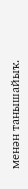менән танышайыҡ.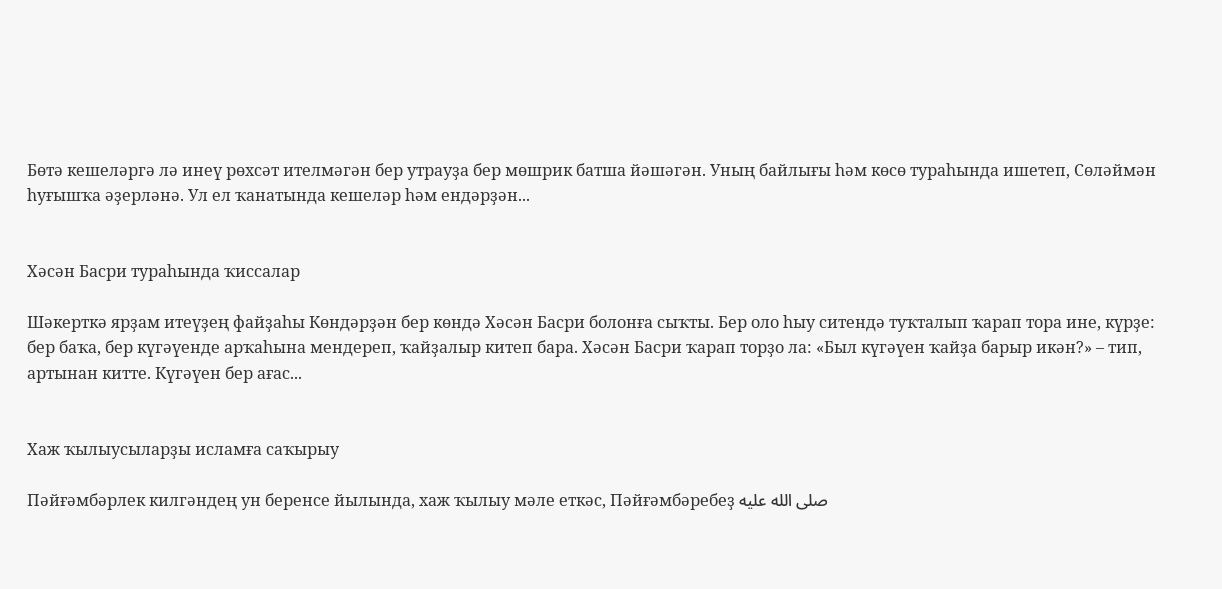Бөтә кешеләргә лә инеү рөхсәт ителмәгән бер утрауҙа бер мөшрик батша йәшәгән. Уның байлығы һәм көсө тураһында ишетеп, Сөләймән һуғышҡа әҙерләнә. Ул ел ҡанатында кешеләр һәм ендәрҙән...


Хәсән Басри тураһында ҡиссалар

Шәкерткә ярҙам итеүҙең файҙаһы Көндәрҙән бер көндә Хәсән Басри болонға сыҡты. Бер оло һыу ситендә туҡталып ҡарап тора ине, күрҙе: бер баҡа, бер күгәүенде арҡаһына мендереп, ҡайҙалыр китеп бара. Хәсән Басри ҡарап торҙо ла: «Был күгәүен ҡайҙа барыр икән?» – тип, артынан китте. Күгәүен бер ағас...


Хаж ҡылыусыларҙы исламға саҡырыу

Пәйғәмбәрлек килгәндең ун беренсе йылында, хаж ҡылыу мәле еткәс, Пәйғәмбәребеҙ صلى الله عليه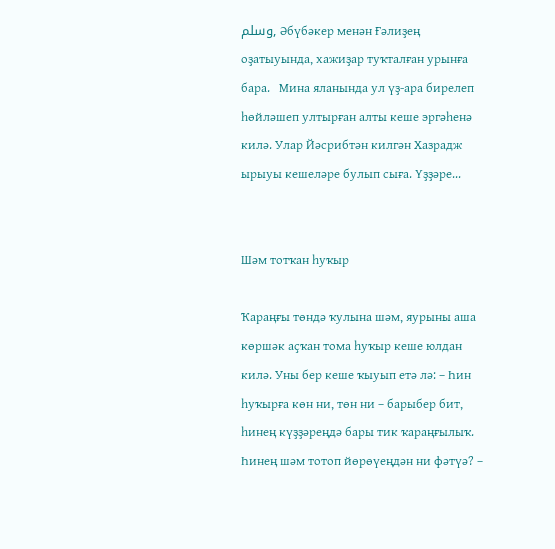وسلم, Әбүбәкер менән Ғәлиҙең оҙатыуында, хажиҙар туҡталған урынға бара.   Мина яланында ул үҙ-ара бирелеп һөйләшеп ултырған алты кеше эргәһенә килә. Улар Йәсрибтән килгән Хазрадж ырыуы кешеләре булып сыға. Үҙҙәре...


Шәм тотҡан һуҡыр

Ҡараңғы төндә ҡулына шәм, яурыны аша көршәк аҫҡан тома һуҡыр кеше юлдан килә. Уны бер кеше ҡыуып етә лә: – Һин һуҡырға көн ни, төн ни – барыбер бит, һинең күҙҙәреңдә бары тик ҡараңғылыҡ. Һинең шәм тотоп йөрөүеңдән ни фәтүә? –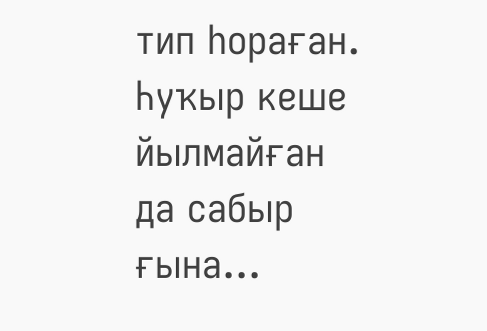тип һораған. Һуҡыр кеше йылмайған да сабыр ғына...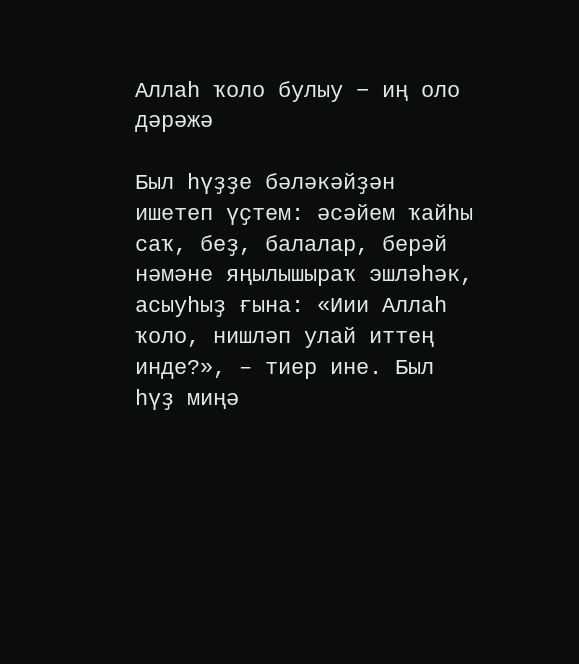Аллаһ ҡоло булыу − иң оло дәрәжә

Был һүҙҙе бәләкәйҙән ишетеп үҫтем: әсәйем ҡайһы саҡ, беҙ, балалар, берәй нәмәне яңылышыраҡ эшләһәк, асыуһыҙ ғына: «Иии Аллаһ ҡоло, нишләп улай иттең инде?», – тиер ине. Был һүҙ миңә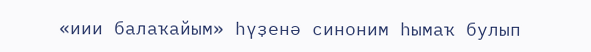«иии балаҡайым» һүҙенә синоним һымаҡ булып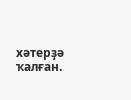хәтерҙә ҡалған.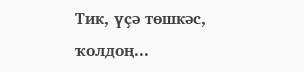Тик, үҫә төшкәс, ҡолдоң...